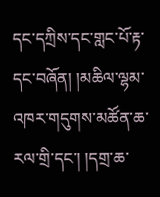དང་དཀྲིས་དང་གླང་པོ་རྟ་དང་བཞོན། །མཆིལ་ལྷམ་འཁར་གདུགས་མཚོན་ཆ་རལ་གྲི་དང་། །དགྲ་ཆ་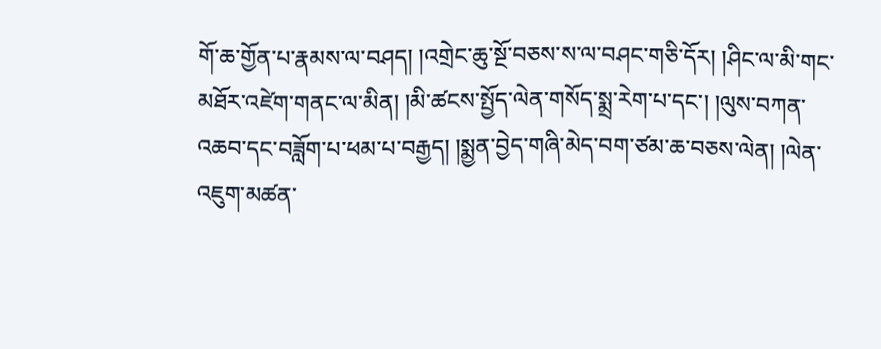གོ་ཆ་གྱོན་པ་རྣམས་ལ་བཤད། །འགྲེང་ཆུ་སྔོ་བཅས་ས་ལ་བཤང་གཅི་དོར། །ཤིང་ལ་མི་གང་མཐོར་འཛེག་གནང་ལ་མིན། །མི་ཚངས་སྤྱོད་ལེན་གསོད་སྨྲ་རེག་པ་དང་། །ལུས་བཀན་འཆབ་དང་བཟློག་པ་ཕམ་པ་བརྒྱད། །སྨྱན་བྱེད་གཞི་མེད་བག་ཙམ་ཆ་བཅས་ལེན། །ལེན་འཇུག་མཚན་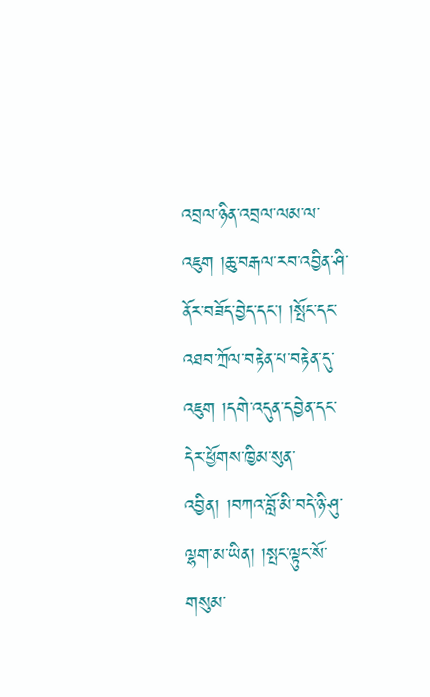འབྲལ་ཉིན་འབྲལ་ལམ་ལ་འཇུག །ཆུ་བརྒལ་རབ་འབྱིན་ཤི་ནོར་བཟོད་བྱེད་དང་། །སྤོང་དང་འཐབ་ཀྲོལ་བརྟེན་པ་བརྟེན་དུ་འཇུག །དགེ་འདུན་དབྱེན་དང་དེར་ཕྱོགས་ཁྱིམ་སུན་འབྱིན། །བཀའ་བློ་མི་བདེ་ཉི་ཤུ་ལྷག་མ་ཡིན། །སྤང་ལྟུང་སོ་གསུམ་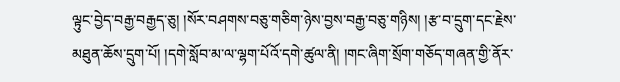ལྟུང་བྱེད་བརྒྱ་བརྒྱད་ཅུ། །སོར་བཤགས་བཅུ་གཅིག་ཉེས་བྱས་བརྒྱ་བཅུ་གཉིས། །རྩ་བ་དྲུག་དང་རྗེས་མཐུན་ཆོས་དྲུག་པོ། །དགེ་སློབ་མ་ལ་ལྷག་པོའོ་དགེ་ཚུལ་ནི། །གང་ཞིག་སྲོག་གཅོད་གཞན་གྱི་ནོར་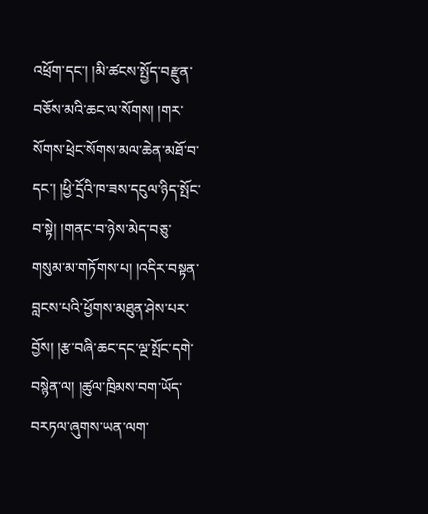འཕྲོག་དང་། །མི་ཚངས་སྤྱོད་བརྫུན་བཅོས་མའི་ཆང་ལ་སོགས། །གར་སོགས་ཕྲེང་སོགས་མལ་ཆེན་མཐོ་བ་དང་། །ཕྱི་དྲོའི་ཁ་ཟས་དངུལ་ཉིད་སྤོང་བ་སྟེ། །གནང་བ་ཉེས་མེད་བཅུ་གསུམ་མ་གཏོགས་པ། །འདིར་བསྟན་བླངས་པའི་ཕྱོགས་མཐུན་ཤེས་པར་བྱོས། །རྩ་བཞི་ཆང་དང་ལྔ་སྤོང་དགེ་བསྙེན་ལ། །ཚུལ་ཁྲིམས་བག་ཡོད་བརཏལ་ཞུགས་ཡན་ལག་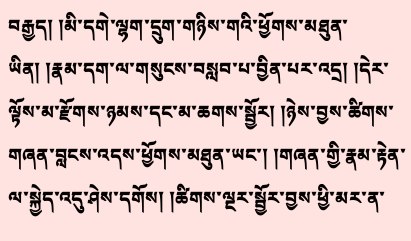བརྒྱད། །མི་དགེ་ལྷག་དྲུག་གཉིས་གའི་ཕྱོགས་མཐུན་ཡིན། །རྣམ་དག་ལ་གསུངས་བསླབ་པ་བྱིན་པར་འདྲ། །དེར་ལྟོས་མ་རྫོགས་ཉམས་དང་མ་ཆགས་སྦྱོར། །ཉེས་བྱས་ཚིགས་གཞན་བླངས་འདས་ཕྱོགས་མཐུན་ཡང་། །གཞན་གྱི་རྣམ་རྟེན་ལ་སྐྱེད་འདུ་ཤེས་དགོས། །ཚིགས་ལྔར་སྦྱོར་བྱས་ཕྱི་མར་ན་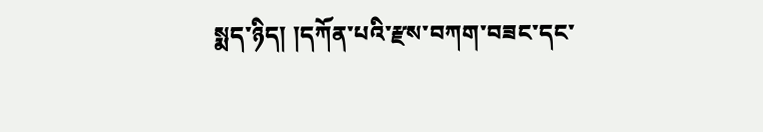སྨད་ཉིད། །དཀོན་པའི་རྫས་བཀག་བཟང་དང་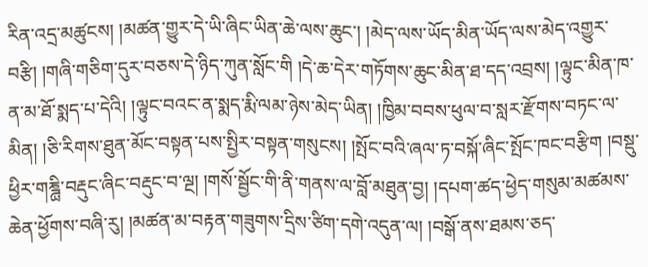རིན་འདྲ་མཚུངས། །མཚན་གྱུར་དེ་ཡི་ཞིང་ཡིན་ཆེ་ལས་ཆུང་། །མེད་ལས་ཡོད་མིན་ཡོད་ལས་མེད་འགྱུར་བརྩི། །གཞི་གཅིག་དུར་བཅས་དེ་ཉིད་ཀུན་སློང་གི །དེ་ཆ་དེར་གཏོགས་ཆུང་མིན་ཐ་དད་འབྲས། །ལྟུང་མིན་ཁ་ན་མ་ཐོ་སྨད་པ་དེའི། །ལྟུང་བའང་ན་སྨད་རྨི་ལམ་ཉེས་མེད་ཡིན། །ཁྱིམ་བབས་ཕུལ་བ་སླར་རྫོགས་བཏང་ལ་མིན། །ཅི་རིགས་ཐུན་མོང་བསྟན་པས་སྤྱིར་བསྟན་གསུངས། །སྤོང་བའི་ཞལ་ཏ་བསྐོ་ཞིང་སྤོང་ཁང་བརྩིག །བསྡུ་ཕྱིར་གཎྜྻི་བརྡུང་ཞིང་བརྡུང་བ་ལྔ། །གསོ་སྦྱོང་གི་ནི་གནས་ལ་བློ་མཐུན་བྱ། །དཔག་ཚད་ཕྱེད་གསུམ་མཚམས་ཆེན་ཕྱོགས་བཞི་རུ། །མཚན་མ་བརྟན་གཟུགས་དྲིས་ཙིག་དགེ་འདུན་ལ། །བསྒོ་ནས་ཐམས་ཅད་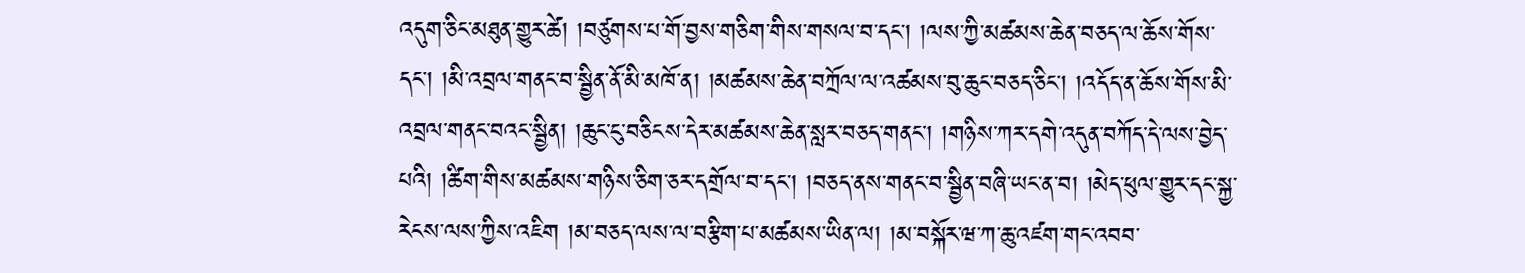འདུག་ཅིང་མཐུན་གྱུར་ཚེ། །བཙུགས་པ་གོ་བྱས་གཅིག་གིས་གསལ་བ་དང་། །ལས་ཀྱི་མཚམས་ཆེན་བཅད་ལ་ཆོས་གོས་དང་། །མི་འབྲལ་གནང་བ་སྦྱིན་ནོ་མི་མཁོ་ན། །མཚམས་ཆེན་བཀྲོལ་ལ་འཚམས་བུ་ཆུང་བཅད་ཅིང་། །འདོད་ན་ཆོས་གོས་མི་འབྲལ་གནང་བའང་སྦྱིན། །ཆུང་ངུ་བཅིངས་དེར་མཚམས་ཆེན་སླར་བཅད་གནང་། །གཉིས་ཀར་དགེ་འདུན་བཀོད་དེ་ལས་བྱེད་པའི། །ཚིག་གིས་མཚམས་གཉིས་ཅིག་ཅར་དགྲོལ་བ་དང་། །བཅད་ནས་གནང་བ་སྦྱིན་བཞི་ཡང་ན་བ། །མེད་ཕུལ་གྱུར་དང་སྐྱ་རེངས་ལས་ཀྱིས་འཇིག །མ་བཅད་ལས་ལ་བརྩིག་པ་མཚམས་ཡིན་ལ། །མ་བསྐོར་ཝ་ཀ་ཆུ་འཛག་གང་འབབ་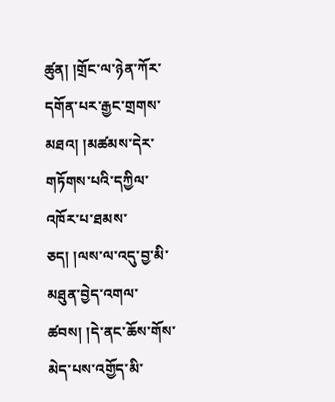ཚུན། །གྲོང་ལ་ཉེན་ཀོར་དགོན་པར་རྒྱང་གྲགས་མཐའ། །མཚམས་དེར་གཏོགས་པའི་དཀྱིལ་འཁོར་པ་ཐམས་ཅད། །ལས་ལ་འདུ་བྱ་མི་མཐུན་བྱེད་འགལ་ཚབས། །དེ་ནང་ཆོས་གོས་མེད་པས་འགྱོད་མི་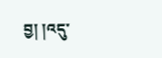བྱ། །འདུ་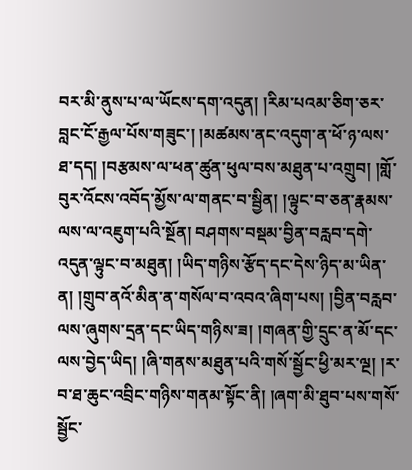བར་མི་ནུས་པ་ལ་ཡོངས་དག་འདུན། །རིམ་པའམ་ཅིག་ཅར་བླང་ངོ་རྒྱལ་པོས་གཟུང་། །མཚམས་ནང་འདུག་ན་ཕོ་ཉ་ལས་ཐ་དད། །བརྩམས་ལ་ཕན་ཚུན་ཕུལ་བས་མཐུན་པ་འགྲུབ། །གློ་བུར་འོངས་འབོད་མྱོས་ལ་གནང་བ་སྦྱིན། །ལྟུང་བ་ཅན་རྣམས་ལས་ལ་འཇུག་པའི་སྔོན། བཤགས་བསྡམ་བྱིན་བརླབ་དགེ་འདུན་ལྟུང་བ་མཐུན། །ཡིད་གཉིས་རྩོད་དང་དེས་ཉིད་མ་ཡིན་ན། །གྲུབ་ནའོ་མིན་ན་གསོལ་བ་འབའ་ཞིག་པས། །བྱིན་བརླབ་ལས་ཞུགས་དྲན་དང་ཡིད་གཉིས་ཟ། །གཞན་གྱི་དྲུང་ན་མོ་དང་ལས་བྱེད་ཡིད། །ཞི་གནས་མཐུན་པའི་གསོ་སྦྱོང་ཕྱི་མར་ལྔ། །ར་བ་ཐ་ཆུང་འབྲིང་གཉིས་གནམ་སྟོང་ནི། །ཞག་མི་ཐུབ་པས་གསོ་སྦྱོང་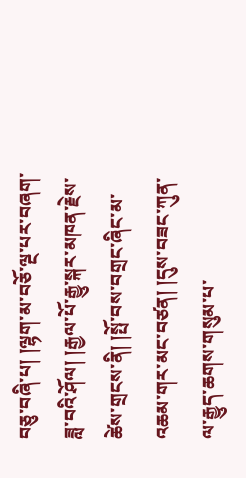བཅུ་བཞི་པ། །ལྷག་མ་བཅོ་ལྔ་པར་བཞག་ཟླ་བའི་ཤོལ། །རྒྱལ་པོ་རྒྱུ་སྐར་མཁན་རྗེས་ཚེས་གྲངས་ནི། །སྤོ་བས་བགྲང་ཞིང་མ་འཆམ་གར་མང་བཙན། །དུས་བཟང་ཀུན་ལ་རྒྱུད་ཆགས་གསུམ་པ་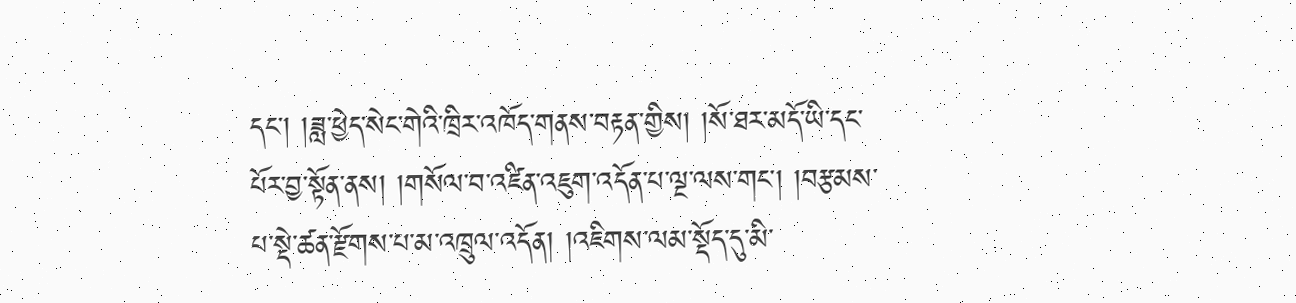དང་། །ཟླ་ཕྱེད་སེང་གེའི་ཁྲིར་འཁོད་གནས་བརྟན་གྱིས། །སོ་ཐར་མདོ་ཡི་དང་པོར་བྱ་སྟོན་ནས། །གསོལ་བ་འཛིན་འཇུག་འདོན་པ་ལྔ་ལས་གང་། །བརྩམས་པ་སྡེ་ཚན་རྫོགས་པ་མ་འཁྲུལ་འདོན། །འཇིགས་ལམ་སྡོད་དུ་མི་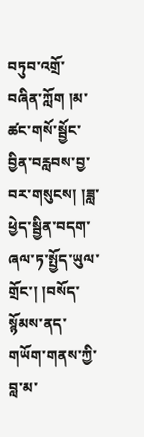བཏུབ་འགྲོ་བཞིན་ཀློག །མ་ཚང་གསོ་སྦྱོང་བྱིན་བརླབས་བྱ་བར་གསུངས། །ཟླ་ཕྱེད་སྦྱིན་བདག་ཞལ་ཏ་སྤྱོད་ཡུལ་གྲོང་། །བསོད་སྙོམས་ནད་གཡོག་གནས་ཀྱི་བླ་མ་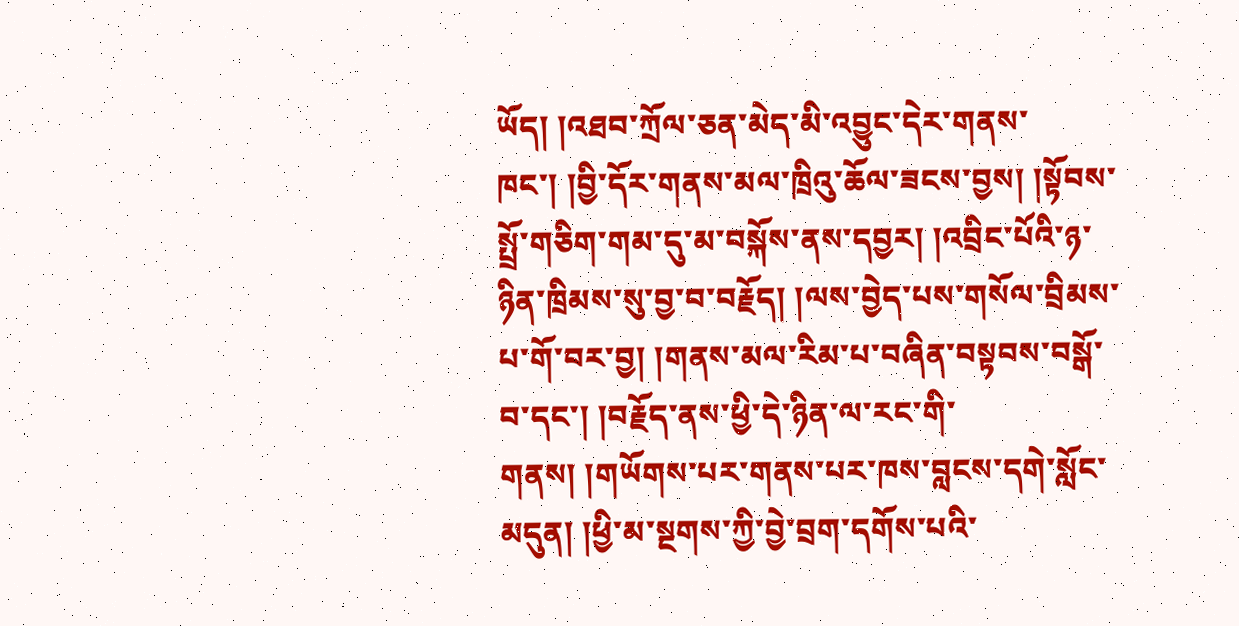ཡོད། །འཐབ་ཀྲོལ་ཅན་མེད་མི་འབྱུང་དེར་གནས་ཁང་། །བྱི་དོར་གནས་མལ་ཁྲིའུ་ཆོལ་ཟངས་བྱས། །སྟོབས་སྤྲོ་གཅིག་གམ་དུ་མ་བསྐོས་ནས་དབྱར། །འབྲིང་པོའི་ཉ་ཉིན་ཁྲིམས་སུ་བྱ་བ་བརྗོད། །ལས་བྱེད་པས་གསོལ་བྲིམས་པ་གོ་བར་བྱ། །གནས་མལ་རིམ་པ་བཞིན་བསྟབས་བསྒོ་བ་དང་། །བརྗོད་ནས་ཕྱི་དེ་ཉིན་ལ་རང་གི་གནས། །གཡོགས་པར་གནས་པར་ཁས་བླངས་དགེ་སློང་མདུན། །ཕྱི་མ་སྔགས་ཀྱི་བྱེ་བྲག་དགོས་པའི་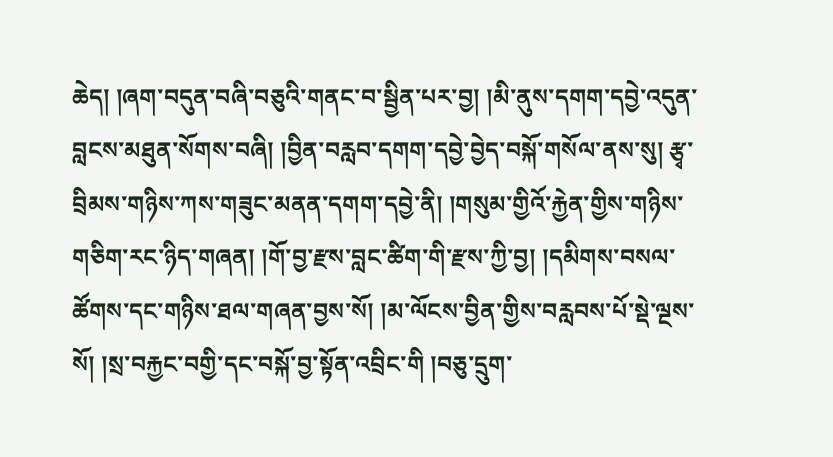ཆེད། །ཞག་བདུན་བཞི་བཅུའི་གནང་བ་སྦྱིན་པར་བྱ། །མི་ནུས་དགག་དབྱེ་འདུན་བླངས་མཐུན་སོགས་བཞི། །བྱིན་བརླབ་དགག་དབྱེ་བྱེད་བསྐོ་གསོལ་ནས་སུ། རྩྭ་བྲིམས་གཉིས་ཀས་གཟུང་མནན་དགག་དབྱེ་ནི། །གསུམ་གྱིའོ་རྐྱེན་གྱིས་གཉིས་གཅིག་རང་ཉིད་གཞན། །གོ་བྱ་རྫས་བླང་ཚིག་གི་རྫས་ཀྱི་བྱ། །དམིགས་བསལ་ཚོགས་དང་གཉིས་ཐལ་གཞན་བྱས་སོ། །མ་ལོངས་བྱིན་གྱིས་བརླབས་པོ་སྡེ་ལྔས་སོ། །སྲ་བརྐྱང་བགྱི་དང་བསྐོ་བྱ་སྟོན་འབྲིང་གི །བཅུ་དྲུག་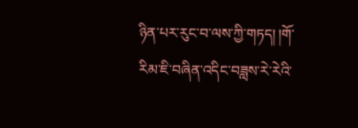ཉིན་པར་རུང་བ་ལས་ཀྱི་གཏད། །གོ་རིམ་ཇི་བཞིན་འདིང་བཟླས་རེ་རེའི་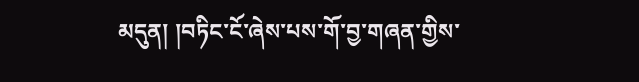མདུན། །བཏིང་ངོ་ཞེས་པས་གོ་བྱ་གཞན་གྱིས་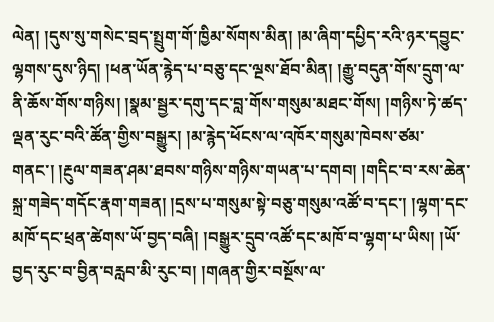ལེན། །དུས་སུ་གསེང་བྲད་སྤྲུག་གོ་ཁྱིམ་སོགས་མིན། །མ་ཞིག་དཔྱིད་རའི་ཉར་དབྱུང་ལྷགས་དུས་ཉིད། །ཕན་ཡོན་རྙེད་པ་བཅུ་དང་ལྔས་ཐོབ་མིན། །རྒྱུ་བདུན་གོས་དྲུག་ལ་ནི་ཆོས་གོས་གཉིས། །སྣམ་སྦྱར་དགུ་དང་བླ་གོས་གསུམ་མཐང་གོས། །གཉིས་ཏེ་ཚད་ལྡན་རུང་བའི་ཚོན་གྱིས་བསྒྱུར། །མ་རྙེད་ཕོངས་ལ་འཁོར་གསུམ་ཁེབས་ཙམ་གནང་། །རྔུལ་གཟན་ཤམ་ཐབས་གཉིས་གཉིས་གཡན་པ་དགབ། །གདིང་བ་རས་ཆེན་སྐྲ་གཟེད་གདོང་རྣག་གཟན། །དྲས་པ་གསུམ་སྟེ་བཅུ་གསུམ་འཚོ་བ་དང་། །ལྷག་དང་མཁོ་དང་ཕྲན་ཚེགས་ཡོ་བྱད་བཞི། །བསྒྱུར་དྲུབ་འཚོ་དང་མཁོ་བ་ལྷག་པ་ཡིས། །ཡོ་བྱད་རུང་བ་བྱིན་བརླབ་མི་རུང་བ། །གཞན་གྱིར་བསྔོས་ལ་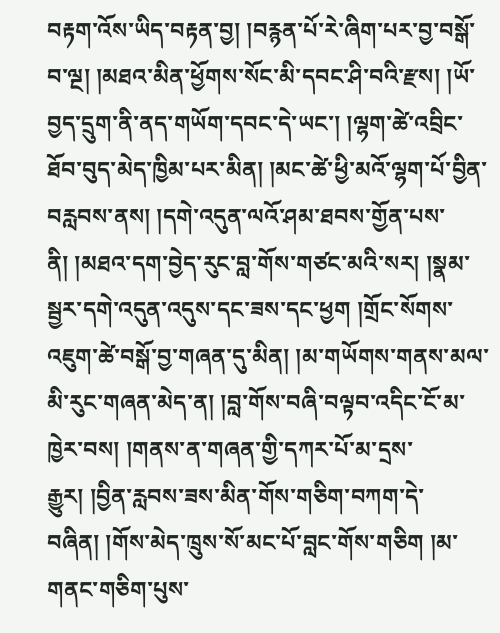བརྟག་འོས་ཡིད་བརྟན་བྱ། །བརྙན་པོ་རེ་ཞིག་པར་བྱ་བསྒོ་བ་ལྔ། །མཐའ་མིན་ཕྱོགས་སོང་མི་དབང་ཤི་བའི་རྫས། །ཡོ་བྱད་དྲུག་ནི་ནད་གཡོག་དབང་དེ་ཡང་། །ལྷག་ཚེ་འབྲིང་ཐོབ་བུད་མེད་ཁྱིམ་པར་མིན། །མང་ཚེ་ཕྱི་མའོ་ལྷག་པོ་བྱིན་བརླབས་ནས། །དགེ་འདུན་ལའོ་ཤམ་ཐབས་གྱོན་པས་ནི། །མཐའ་དག་བྱེད་རུང་བླ་གོས་གཙང་མའི་སར། །སྣམ་སྦྱར་དགེ་འདུན་འདུས་དང་ཟས་དང་ཕྱག །གྲོང་སོགས་འཇུག་ཚེ་བསྒོ་བྱ་གཞན་དུ་མིན། །མ་གཡོགས་གནས་མལ་མི་རུང་གཞན་མེད་ན། །བླ་གོས་བཞི་བལྟབ་འདིང་ངོ་མ་ཁྱེར་བས། །གནས་ན་གཞན་གྱི་དཀར་པོ་མ་དྲས་རྒྱུར། །བྱིན་རླབས་ཟས་མིན་གོས་གཅིག་བཀག་དེ་བཞིན། །གོས་མེད་ཁྲུས་སོ་མང་པོ་བླང་གོས་གཅིག །མ་གནང་གཅིག་པུས་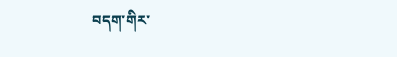བདག་གིར་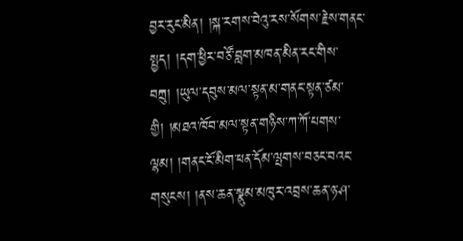བྱར་རུང་མིན། །སྐ་རགས་བེའུ་རས་སོགས་རྗེས་གནང་སྤྱད། །དག་ཕྱིར་བཙོ་བླག་མཁན་མིན་རང་གིས་བཀྲུ། །ཡུལ་དབུས་མལ་སྟན་མ་གནང་སྟན་ཙམ་གྱི། །མཐའ་ཁོབ་མལ་སྟན་གཉིས་ཀ་ཀོ་པགས་ལྷམ། །གནང་ངོ་མིག་ཕན་དོམ་ལྤགས་བཅང་བའང་གསུངས། །ནས་ཆན་སྣུམ་མཁུར་འབྲས་ཆན་ཉ་ཤ་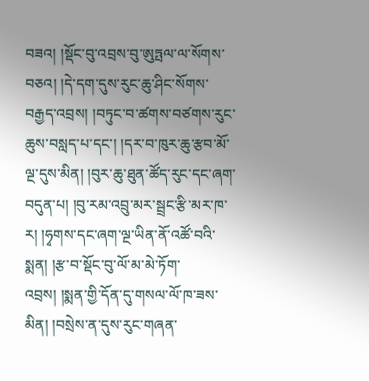བཟའ། །སྡོང་བུ་འབྲས་བུ་ཨུཏྤལ་ལ་སོགས་བཅའ། །དེ་དག་དུས་རུང་ཆུ་ཤིང་སོགས་བརྒྱད་འབྲས། །བཏུང་བ་ཚགས་བཙགས་རུང་ཆུས་བསླད་པ་དང་། །དར་བ་ཁུར་ཆུ་རྩབ་མོ་ལྔ་དུས་མིན། །བུར་ཆུ་ཐུན་ཚོད་རུང་དང་ཞག་བདུན་པ། །བུ་རམ་འབྲུ་མར་སྦྲང་རྩི་མར་ཁ་ར། །ཧྭགས་དང་ཞག་ལྔ་ཡིན་ནོ་འཚོ་བའི་སྨན། །རྩ་བ་སྡོང་བུ་ལོ་མ་མེ་ཏོག་འབྲས། །སྨན་གྱི་དོན་དུ་གསལ་ལོ་ཁ་ཟས་མིན། །བསྲེས་ན་དུས་རུང་གཞན་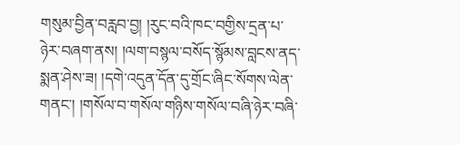གསུམ་བྱིན་བརླབ་བྱ། །རུང་བའི་ཁང་བགྱིས་དྲན་པ་ཉེར་བཞག་ནས། །ལག་བསྙལ་བསོད་སྙོམས་བླངས་ནད་སྨན་ཤེས་ཟ། །དགེ་འདུན་དོན་དུ་གྲོང་ཞིང་སོགས་ལེན་གནང་། །གསོལ་བ་གསོལ་གཉིས་གསོལ་བཞི་ཉེར་བཞི་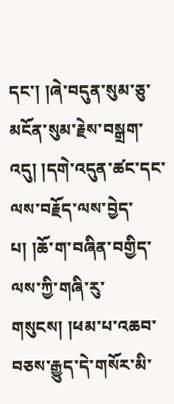དང་། །ཞེ་བདུན་སུམ་ཅུ་མངོན་སུམ་རྗེས་བསྒྲག་འདུ། །དགེ་འདུན་ཚང་དང་ལས་བརྗོད་ལས་བྱེད་པ། །ཆོ་ག་བཞིན་བགྱིད་ལས་ཀྱི་གཞི་རུ་གསུངས། །ཕམ་པ་འཆབ་བཅས་རྒྱུད་དེ་གསོར་མི་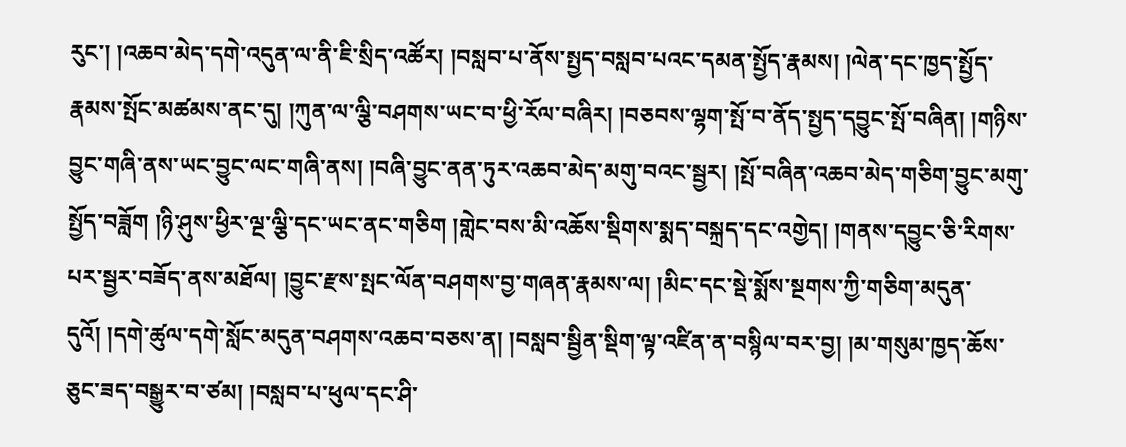རུང་། །འཆབ་མེད་དགེ་འདུན་ལ་ནི་ཇི་སྲིད་འཚོར། །བསླབ་པ་ནོས་སྤྱད་བསླབ་པའང་དམན་སྤྱོད་རྣམས། །ལེན་དང་ཁྱད་སྤྱོད་རྣམས་སྤོང་མཚམས་ནང་དུ། །ཀུན་ལ་ལྕི་བཤགས་ཡང་བ་ཕྱི་རོལ་བཞིར། །བཅབས་ལྷག་སྤོ་བ་ནོད་སྤྱད་དབྱུང་སྤོ་བཞིན། །གཉིས་བྱུང་གཞི་ནས་ཡང་བྱུང་ལང་གཞི་ནས། །བཞི་བྱུང་ནན་ཏུར་འཆབ་མེད་མགུ་བའང་སྦྱར། །སྤོ་བཞིན་འཆབ་མེད་གཅིག་བྱུང་མགུ་སྤྱོད་བཟློག །ཉི་ཤུས་ཕྱིར་ལྔ་ལྕི་དང་ཡང་ནང་གཅིག །གླེང་བས་མི་འཆོས་སྡིགས་སྨད་བསྐྲད་དང་འགྱེད། །གནས་དབྱུང་ཅི་རིགས་པར་སྦྱར་བཟོད་ནས་མཐོལ། །བྱུང་རྫས་སྤང་ལོན་བཤགས་བྱ་གཞན་རྣམས་ལ། །མིང་དང་སྡེ་སྨོས་སྔགས་ཀྱི་གཅིག་མདུན་དུའོ། །དགེ་ཚུལ་དགེ་སློང་མདུན་བཤགས་འཆབ་བཅས་ན། །བསླབ་སྦྱིན་སྡིག་ལྟ་འཛིན་ན་བསྙིལ་བར་བྱ། །མ་གསུམ་ཁྱད་ཆོས་ཅུང་ཟད་བསྒྱུར་བ་ཙམ། །བསླབ་པ་ཕུལ་དང་ཤི་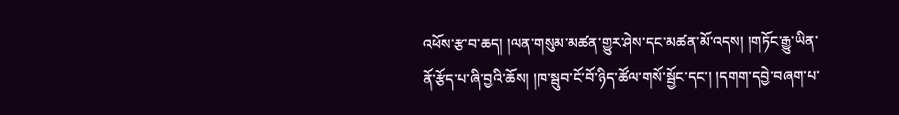འཕོས་རྩ་བ་ཆད། །ལན་གསུམ་མཚན་གྱུར་ཤེས་དང་མཚན་མོ་འདས། །གཏོང་རྒྱུ་ཡིན་ནོ་རྩོད་པ་ཞི་བྱའི་ཆོས། །ཁ་སྦུབ་ངོ་བོ་ཉིད་ཚོལ་གསོ་སྦྱོང་དང་། །དགག་དབྱེ་བཞག་པ་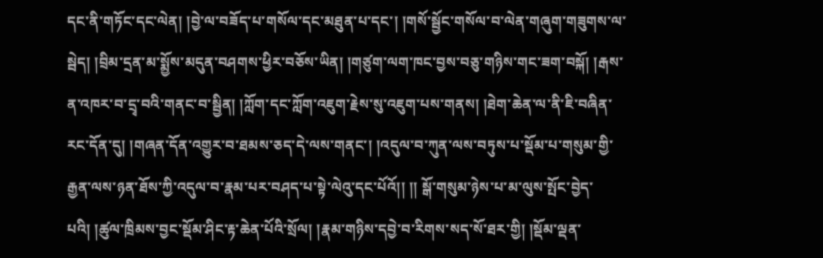དང་ནི་གཏོང་དང་ལེན། །བྱེ་ལ་བཟོད་པ་གསོལ་དང་མཐུན་པ་དང་། །གསོ་སྦྱོང་གསོལ་བ་ལེན་གཞུག་གཟུགས་ལ་སྦེད། །བྲིམ་དྲན་མ་སྨྱོས་མདུན་བཤགས་ཕྱིར་བཅོས་ཡིན། །གཙུག་ལག་ཁང་བྱས་བཅུ་གཉིས་གང་ཟག་བསྐོ། །རྒས་ན་འཁར་བ་དྲྭ་བའི་གནང་བ་སྦྱིན། །ཀློག་དང་ཀློག་འཇུག་རྗེས་སུ་འཇུག་པས་གནས། །ཐེག་ཆེན་ལ་ནི་ཇི་བཞིན་རང་དོན་དུ། །གཞན་དོན་འགྱུར་བ་ཐམས་ཅད་དེ་ལས་གནང་། །འདུལ་བ་ཀུན་ལས་བཏུས་པ་སྡོམ་པ་གསུམ་གྱི་རྒྱན་ལས་ཉན་ཐོས་ཀྱི་འདུལ་བ་རྣམ་པར་བཤད་པ་སྟེ་ལེའུ་དང་པོའོ།། །། སྒོ་གསུམ་ཉེས་པ་མ་ལུས་སྤོང་བྱེད་པའི། །ཚུལ་ཁྲིམས་བྱང་སྡོམ་ཤིང་རྟ་ཆེན་པོའི་སྲོལ། །རྣམ་གཉིས་དབྱེ་བ་རིགས་སད་སོ་ཐར་གྱི། །སྡོམ་ལྡན་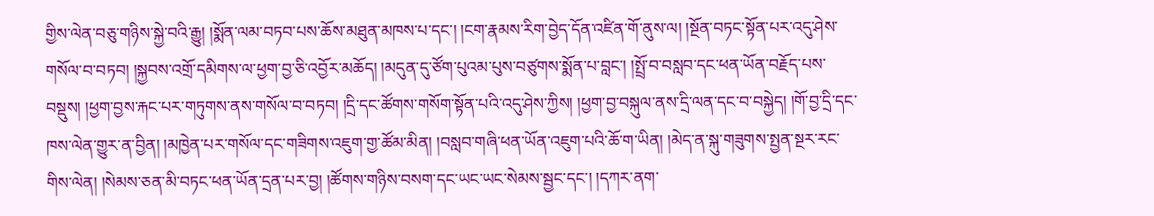གྱིས་ལེན་བཅུ་གཉིས་སྐྱེ་བའི་རྒྱུ། །སྨོན་ལམ་བཏབ་པས་ཆོས་མཐུན་མཁས་པ་དང་། །ངག་རྣམས་རིག་བྱེད་དོན་འཛིན་གོ་ནུས་ལ། །སྔོན་བཏང་སྟོན་པར་འདུ་ཤེས་གསོལ་བ་བཏབ། །སྐྱབས་འགྲོ་དམིགས་ལ་ཕྱག་བྱ་ཅི་འབྱོར་མཆོད། །མདུན་དུ་ཙོག་པུའམ་པུས་བཙུགས་སྨོན་པ་བླང་། །སྤྲོ་བ་བསླབ་དང་ཕན་ཡོན་བརྗོད་པས་བསྡུས། །ཕྱག་བྱས་རྐང་པར་གཏུགས་ནས་གསོལ་བ་བཏབ། །དྲི་དང་ཚོགས་གསོག་སྟོན་པའི་འདུ་ཤེས་ཀྱིས། །ཕྱག་བྱ་བསྐུལ་ནས་དྲི་ལན་དང་བ་བསྐྱེད། །གོ་བྱ་དྲི་དང་ཁས་ལེན་གྱུར་ན་བྱིན། །མཁྱེན་པར་གསོལ་དང་གཟིགས་འཇུག་གྱ་ཚོམ་མིན། །བསླབ་གཞི་ཕན་ཡོན་འཇུག་པའི་ཆོ་ག་ཡིན། །མེད་ན་སྐུ་གཟུགས་སྤྱན་སྔར་རང་གིས་ལེན། །སེམས་ཅན་མི་བཏང་ཕན་ཡོན་དྲན་པར་བྱ། །ཚོགས་གཉིས་བསག་དང་ཡང་ཡང་སེམས་སྦྱང་དང་། །དཀར་ནག་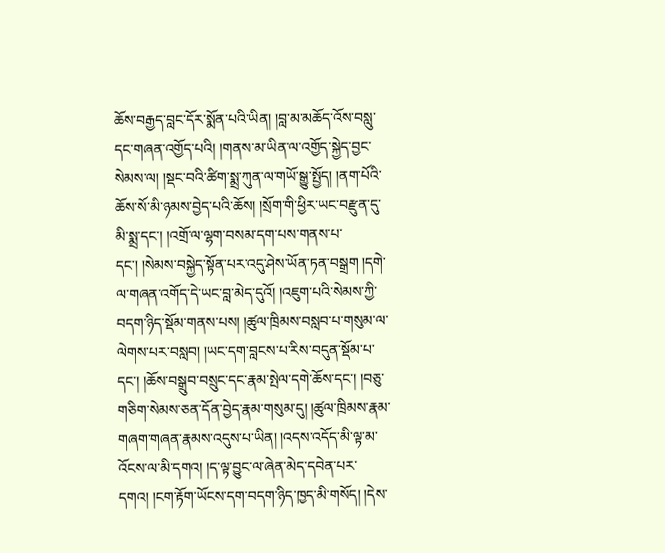ཆོས་བརྒྱད་བླང་དོར་སྨོན་པའི་ཡིན། །བླ་མ་མཆོད་འོས་བསླུ་དང་གཞན་འགྱོད་པའི། །གནས་མ་ཡིན་ལ་འགྱོད་སྐྱེད་བྱང་སེམས་ལ། །སྡང་བའི་ཚིག་སྨྲ་ཀུན་ལ་གཡོ་སྒྱུ་སྤྱོད། །ནག་པོའི་ཆོས་སོ་མི་ཉམས་བྱེད་པའི་ཆོས། །སྲོག་གི་ཕྱིར་ཡང་བརྫུན་དུ་མི་སྨྲ་དང་། །འགྲོ་ལ་ལྷག་བསམ་དག་པས་གནས་པ་དང་། །སེམས་བསྐྱེད་སྟོན་པར་འདུ་ཤེས་ཡོན་ཏན་བསྒྲག །དགེ་ལ་གཞན་འགོད་དེ་ཡང་བླ་མེད་དུའོ། །འཇུག་པའི་སེམས་ཀྱི་བདག་ཉིད་སྡོམ་གནས་པས། །ཚུལ་ཁྲིམས་བསླབ་པ་གསུམ་ལ་ལེགས་པར་བསླབ། །ཡང་དག་བླངས་པ་རིས་བདུན་སྡོམ་པ་དང་། །ཆོས་བསྒྲུབ་བསྲུང་དང་རྣམ་སྤེལ་དགེ་ཆོས་དང་། །བཅུ་གཅིག་སེམས་ཅན་དོན་བྱེད་རྣམ་གསུམ་དུ། །ཚུལ་ཁྲིམས་རྣམ་གཞག་གཞན་རྣམས་འདུས་པ་ཡིན། །འདས་འདོད་མི་ལྟ་མ་འོངས་ལ་མི་དགའ། །ད་ལྟ་བྱུང་ལ་ཞེན་མེད་དབེན་པར་དགའ། །ངག་རྟོག་ཡོངས་དག་བདག་ཉིད་ཁྱད་མི་གསོད། །དེས་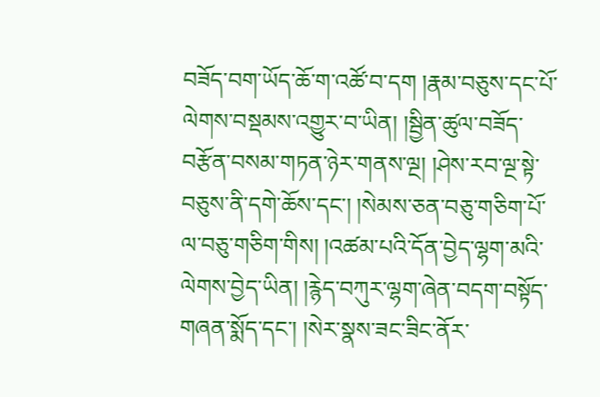བཟོད་བག་ཡོད་ཆོ་ག་འཚོ་བ་དག །རྣམ་བཅུས་དང་པོ་ལེགས་བསྡམས་འགྱུར་བ་ཡིན། །སྦྱིན་ཚུལ་བཟོད་བརྩོན་བསམ་གཏན་ཉེར་གནས་ལྔ། །ཤེས་རབ་ལྔ་སྟེ་བཅུས་ནི་དགེ་ཆོས་དང་། །སེམས་ཅན་བཅུ་གཅིག་པོ་ལ་བཅུ་གཅིག་གིས། །འཚམ་པའི་དོན་བྱེད་ལྷག་མའི་ལེགས་བྱེད་ཡིན། །རྙེད་བཀུར་ལྷག་ཞེན་བདག་བསྟོད་གཞན་སྨོད་དང་། །སེར་སྣས་ཟང་ཟིང་ནོར་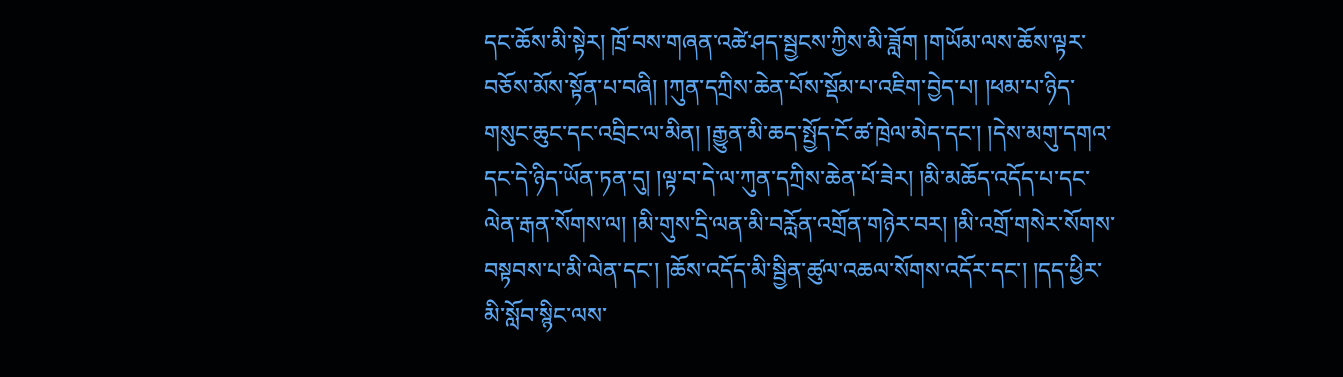དང་ཆོས་མི་སྟེར། ཁྲོ་བས་གཞན་འཚེ་ཤད་སྦྱངས་ཀྱིས་མི་ཟློག །གཡོམ་ལས་ཆོས་ལྟར་བཅོས་མོས་སྟོན་པ་བཞི། །ཀུན་དཀྲིས་ཆེན་པོས་སྡོམ་པ་འཇིག་བྱེད་པ། །ཕམ་པ་ཉིད་གསུང་ཆུང་དང་འབྲིང་ལ་མིན། །རྒྱུན་མི་ཆད་སྤྱོད་ངོ་ཚ་ཁྲེལ་མེད་དང་། །དེས་མགུ་དགའ་དང་དེ་ཉིད་ཡོན་ཏན་དུ། །ལྟ་བ་དེ་ལ་ཀུན་དཀྲིས་ཆེན་པོ་ཟེར། །མི་མཆོད་འདོད་པ་དང་ལེན་རྒན་སོགས་ལ། །མི་གུས་དྲི་ལན་མི་བརློན་འགྲོན་གཉེར་བར། །མི་འགྲོ་གསེར་སོགས་བསྟབས་པ་མི་ལེན་དང་། །ཆོས་འདོད་མི་སྦྱིན་ཚུལ་འཆལ་སོགས་འདོར་དང་། །དད་ཕྱིར་མི་སློབ་སྙིང་ལས་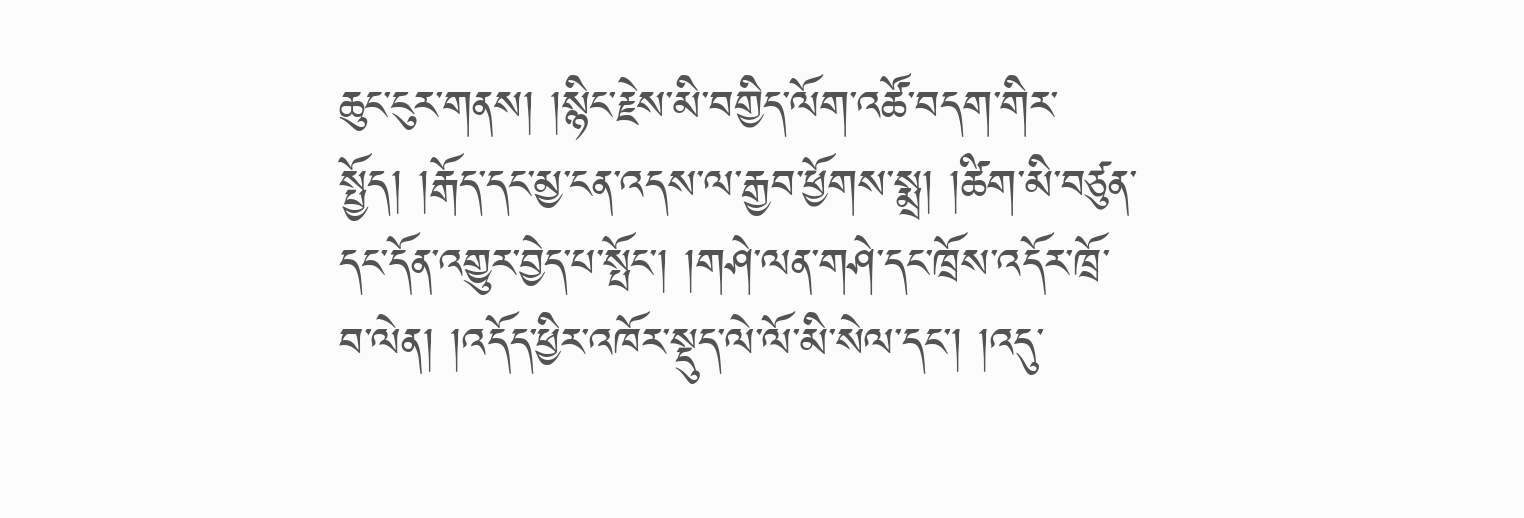ཆུང་ངུར་གནས། །སྙིང་རྗེས་མི་བགྱིད་ལོག་འཚོ་བདག་གིར་སྤྱོད། །རྒོད་དང་མྱ་ངན་འདས་ལ་རྒྱབ་ཕྱོགས་སྨྲ། །ཚིག་མི་བཙུན་དང་དོན་འགྱུར་བྱེད་པ་སྤོང་། །གཤེ་ལན་གཤེ་དང་ཁྲོས་འདོར་ཁྲོ་བ་ལེན། །འདོད་ཕྱིར་འཁོར་སྡུད་ལེ་ལོ་མི་སེལ་དང་། །འདུ་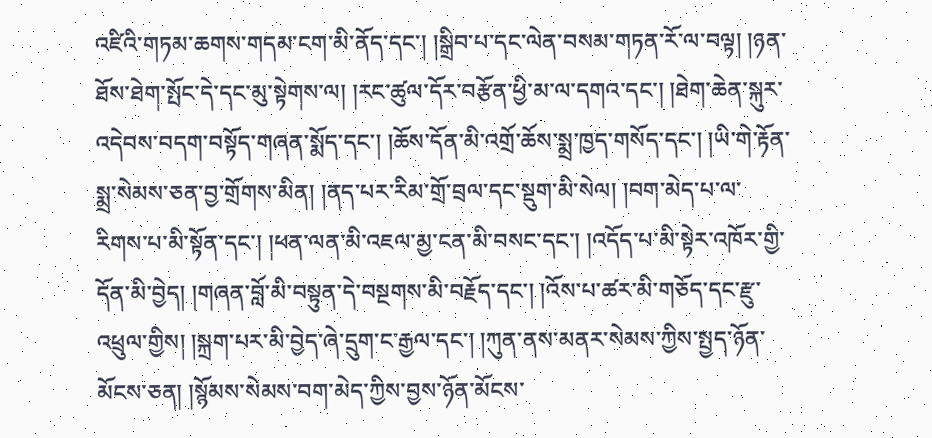འཛིའི་གཏམ་ཆགས་གདམ་ངག་མི་ནོད་དང་། །སྒྲིབ་པ་དང་ལེན་བསམ་གཏན་རོ་ལ་བལྟ། །ཉན་ཐོས་ཐེག་སྤོང་དེ་དང་མུ་སྟེགས་ལ། །རང་ཚུལ་དོར་བརྩོན་ཕྱི་མ་ལ་དགའ་དང་། །ཐེག་ཆེན་སྐུར་འདེབས་བདག་བསྟོད་གཞན་སྨོད་དང་། །ཆོས་དོན་མི་འགྲོ་ཆོས་སྨྲ་ཁྱད་གསོད་དང་། །ཡི་གེ་རྟོན་སྨྲ་སེམས་ཅན་བྱ་གྲོགས་མིན། །ནད་པར་རིམ་གྲོ་བྲལ་དང་སྡུག་མི་སེལ། །བག་མེད་པ་ལ་རིགས་པ་མི་སྟོན་དང་། །ཕན་ལན་མི་འཇལ་མྱ་ངན་མི་བསང་དང་། །འདོད་པ་མི་སྟེར་འཁོར་གྱི་དོན་མི་བྱེད། །གཞན་བློ་མི་བསྟུན་དེ་བསྔགས་མི་བརྗོད་དང་། །འོས་པ་ཚར་མི་གཅོད་དང་རྫུ་འཕྲུལ་གྱིས། །སྐྲག་པར་མི་བྱེད་ཞེ་དྲུག་ང་རྒྱལ་དང་། །ཀུན་ནས་མནར་སེམས་ཀྱིས་སྤྱད་ཉོན་མོངས་ཅན། །སྙོམས་སེམས་བག་མེད་ཀྱིས་བྱས་ཉོན་མོངས་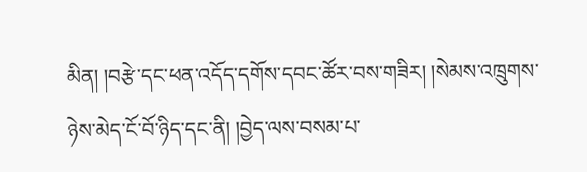མིན། །བརྩེ་དང་ཕན་འདོད་དགོས་དབང་ཚོར་བས་གཟིར། །སེམས་འཁྲུགས་ཉེས་མེད་ངོ་བོ་ཉིད་དང་ནི། །བྱེད་ལས་བསམ་པ་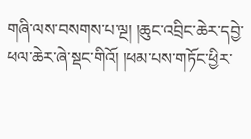གཞི་ལས་བསགས་པ་ལྔ། །ཆུང་འབྲིང་ཆེར་དབྱེ་ཕལ་ཆེར་ཞེ་སྡང་གིའོ། །ཕམ་པས་གཏོང་ཕྱིར་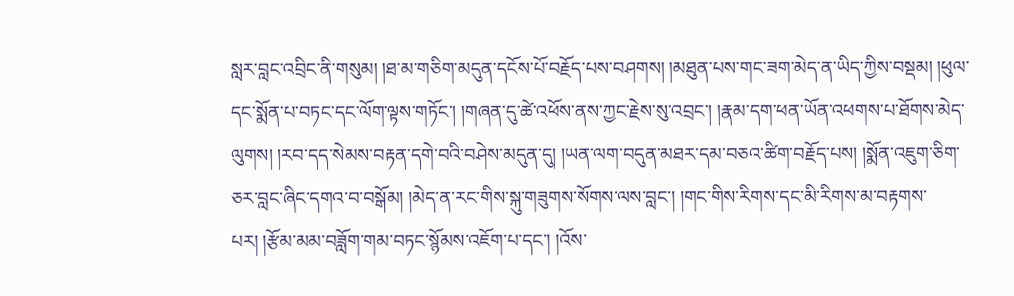སླར་བླང་འབྲིང་ནི་གསུམ། །ཐ་མ་གཅིག་མདུན་དངོས་པོ་བརྗོད་པས་བཤགས། །མཐུན་པས་གང་ཟག་མེད་ན་ཡིད་ཀྱིས་བསྡམ། །ཕུལ་དང་སྨོན་པ་བཏང་དང་ལོག་ལྟས་གཏོང་། །གཞན་དུ་ཚེ་འཕོས་ནས་ཀྱང་རྗེས་སུ་འབྲང་། །རྣམ་དག་ཕན་ཡོན་འཕགས་པ་ཐོགས་མེད་ལུགས། །རབ་དད་སེམས་བརྟན་དགེ་བའི་བཤེས་མདུན་དུ། །ཡན་ལག་བདུན་མཐར་དམ་བཅའ་ཚིག་བརྗོད་པས། །སྨོན་འཇུག་ཅིག་ཅར་བླང་ཞིང་དགའ་བ་བསྒོམ། །མེད་ན་རང་གིས་སྐུ་གཟུགས་སོགས་ལས་བླང་། །གང་གིས་རིགས་དང་མི་རིགས་མ་བརྟགས་པར། །རྩོམ་མམ་བཟློག་གམ་བཏང་སྙོམས་འཇོག་པ་དང་། །འོས་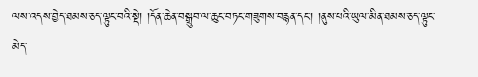ལས་འདས་བྱེད་ཐམས་ཅད་ལྟུང་བའི་སྡེ། །དོན་ཆེན་བསྒྲུབ་ལ་ཆུང་བཏང་གཟུགས་བརྙན་དང་། །ནུས་པའི་ཡུལ་མིན་ཐམས་ཅད་ལྟུང་མེད་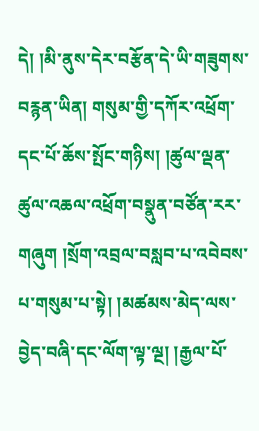དེ། །མི་ནུས་དེར་བརྩོན་དེ་ཡི་གཟུགས་བརྙན་ཡིན། གསུམ་གྱི་དཀོར་འཕྲོག་དང་པོ་ཆོས་སྤོང་གཉིས། །ཚུལ་ལྡན་ཚུལ་འཆལ་འཕྲོག་བསྣུན་བཙོན་རར་གཞུག །སྲོག་འབྲལ་བསླབ་པ་འབེབས་པ་གསུམ་པ་སྟེ། །མཚམས་མེད་ལས་བྱེད་བཞི་དང་ལོག་ལྟ་ལྔ། །རྒྱལ་པོ་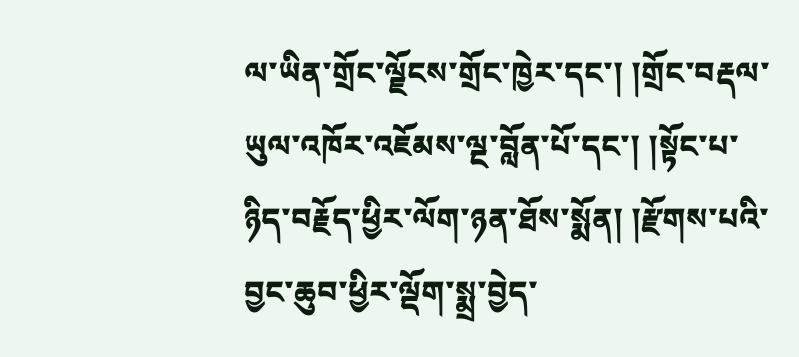ལ་ཡིན་གྲོང་ལྗོངས་གྲོང་ཁྱེར་དང་། །གྲོང་བརྡལ་ཡུལ་འཁོར་འཇོམས་ལྔ་བློན་པོ་དང་། །སྟོང་པ་ཉིད་བརྗོད་ཕྱིར་ལོག་ཉན་ཐོས་སྨོན། །རྫོགས་པའི་བྱང་ཆུབ་ཕྱིར་ལྡོག་སྨྲ་བྱེད་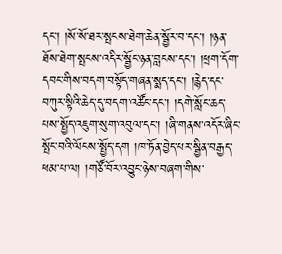དང་། །སོ་སོ་ཐར་སྤངས་ཐེག་ཆེན་སྦྱོར་བ་དང་། །ཉན་ཐོས་ཐེག་སྤངས་འདིར་སྦྱོང་ཉན་བླངས་དང་། །ཕྲག་དོག་དབང་གིས་བདག་བསྟོད་གཞན་སྨད་དང་། །རྙེད་དང་བཀུར་སྟིའི་ཆེད་དུ་བདག་འཚོང་དང་། །དགེ་སློང་ཆད་པས་སྤྱོད་འཇུག་སུག་འབུལ་དང་། །ཞི་གནས་འདོར་ཞིང་སྤོང་བའི་ལོངས་སྤྱོད་དག །ཁ་ཏོན་བྱེད་པར་སྦྱིན་བརྒྱད་ཕམ་པ་ལ། །གཙོ་བོར་འབྱུང་ཉེས་བཞག་གིས་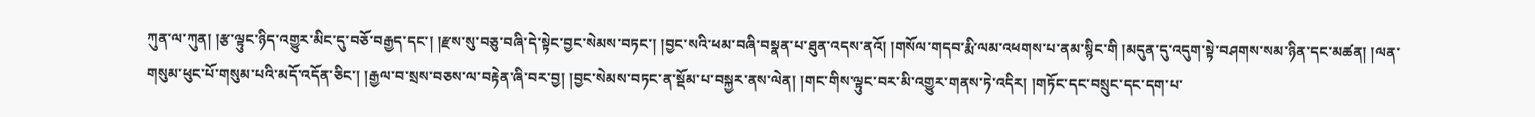ཀུན་ལ་ཀུན། །རྩ་ལྟུང་ཉིད་འགྱུར་མིང་དུ་བཅོ་བརྒྱད་དང་། །རྫས་སུ་བཅུ་བཞི་དེ་སྟེང་བྱང་སེམས་བཏང་། །བྱང་སའི་ཕམ་བཞི་བསྣན་པ་ཐུན་འདས་ནའོ། །གསོལ་གདབ་རྨི་ལམ་འཕགས་པ་ནམ་སྙིང་གི །མདུན་དུ་འདུག་སྟེ་བཤགས་སམ་ཉིན་དང་མཚན། །ལན་གསུམ་ཕུང་པོ་གསུམ་པའི་མདོ་འདོན་ཅིང་། །རྒྱལ་བ་སྲས་བཅས་ལ་བརྟེན་ཞི་བར་བྱ། །བྱང་སེམས་བཏང་ན་སྡོམ་པ་བསྐྱར་ནས་ལེན། །གང་གིས་ལྟུང་བར་མི་འགྱུར་གནས་ཏེ་འདིར། །གཏོང་དང་བསྲུང་དང་དག་པ་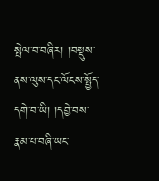སྤེལ་བ་བཞིར། །བསྡུས་ནས་ལུས་དང་ལོངས་སྤྱོད་དགེ་བ་ཡི། །དབྱེ་བས་རྣམ་པ་བཞི་ཡང་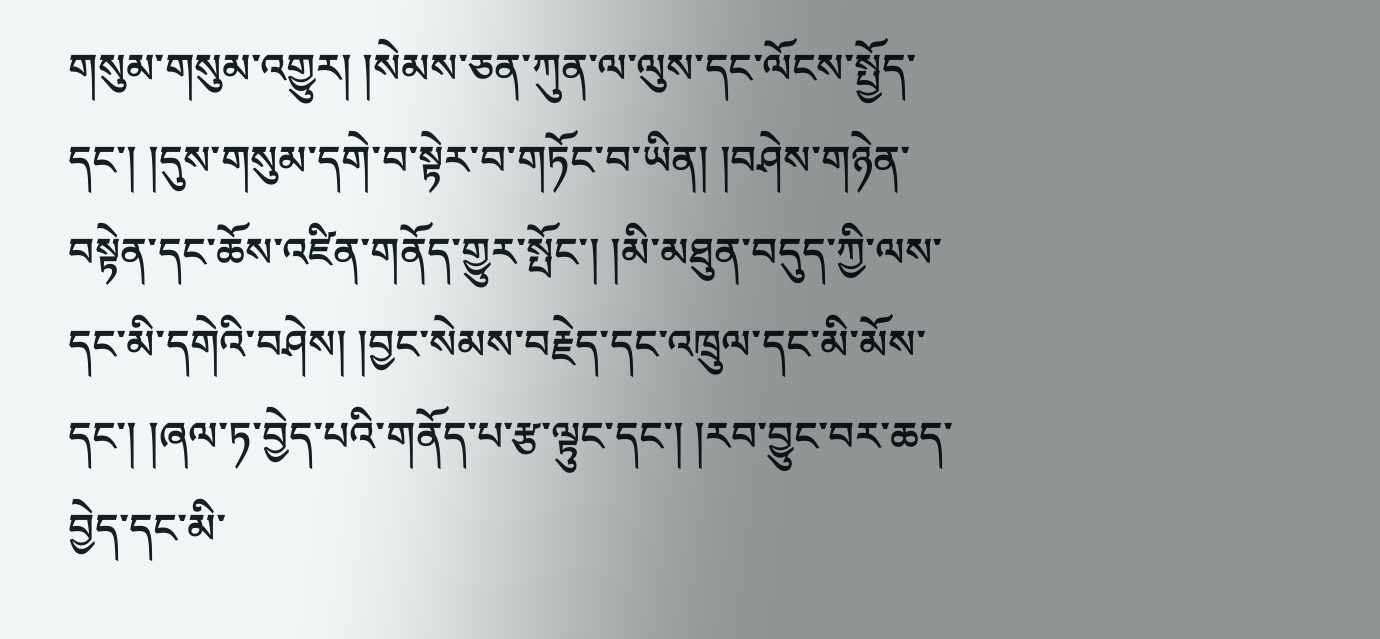གསུམ་གསུམ་འགྱུར། །སེམས་ཅན་ཀུན་ལ་ལུས་དང་ལོངས་སྤྱོད་དང་། །དུས་གསུམ་དགེ་བ་སྟེར་བ་གཏོང་བ་ཡིན། །བཤེས་གཉེན་བསྟེན་དང་ཆོས་འཛིན་གནོད་གྱུར་སྤོང་། །མི་མཐུན་བདུད་ཀྱི་ལས་དང་མི་དགེའི་བཤེས། །བྱང་སེམས་བརྗེད་དང་འཁྲུལ་དང་མི་མོས་དང་། །ཞལ་ཏ་བྱེད་པའི་གནོད་པ་རྩ་ལྟུང་དང་། །རབ་བྱུང་བར་ཆད་བྱེད་དང་མི་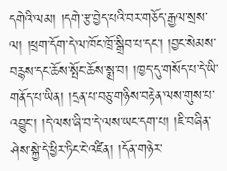དགེའི་ལམ། །དགེ་རྩ་བྱེད་པའི་བར་གཅོད་རྒྱལ་སྲས་ལ། །ཕྲག་དོག་དེ་ལ་ཁོང་ཁྲོ་སྒྲིབ་པ་དང་། །བྱང་སེམས་བརྙས་དང་ཆོས་སྤོང་ཆོས་སྨྲ་བ། །ཁྱད་དུ་གསོད་པ་དེ་ཡི་གནོད་པ་ཡིན། །དྲན་པ་བཅུ་གཉིས་བརྟེན་ལས་གུས་པ་འབྱུང་། །དེ་ལས་ཞི་བ་དེ་ལས་ཡང་དག་པ། །ཇི་བཞིན་ཤེས་སྐྱེ་དེ་ཕྱིར་ཏིང་ངེ་འཛིན། །དོན་གཉེར་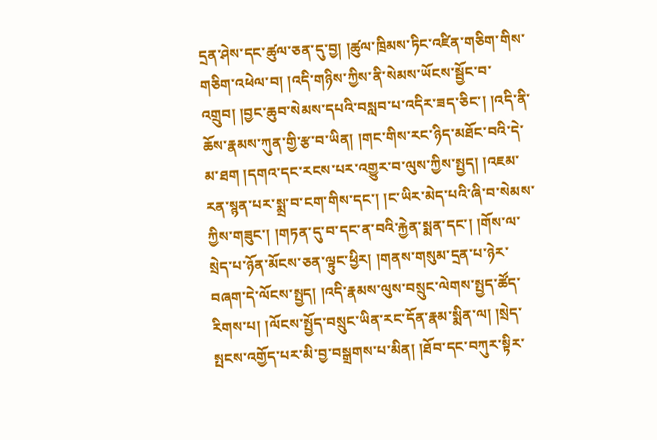དྲན་ཤེས་དང་ཚུལ་ཅན་དུ་བྱ། །ཚུལ་ཁྲིམས་ཏིང་འཛིན་གཅིག་གིས་གཅིག་འཕེལ་བ། །འདི་གཉིས་ཀྱིས་ནི་སེམས་ཡོངས་སྦྱོང་བ་འགྲུབ། །བྱང་ཆུབ་སེམས་དཔའི་བསླབ་པ་འདིར་ཟད་ཅིང་། །འདི་ནི་ཆོས་རྣམས་ཀུན་གྱི་རྩ་བ་ཡིན། །གང་གིས་རང་ཉིད་མཐོང་བའི་དེ་མ་ཐག །དགའ་དང་རངས་པར་འགྱུར་བ་ལུས་ཀྱིས་སྤྱད། །འཇམ་རན་སྙན་པར་སྨྲ་བ་ངག་གིས་དང་། །ང་ཡིར་མེད་པའི་ཞི་བ་སེམས་ཀྱིས་གཟུང་། །གཏན་དུ་བ་དང་ན་བའི་རྐྱེན་སྨན་དང་། །གོས་ལ་སྲེད་པ་ཉོན་མོངས་ཅན་ལྟུང་ཕྱིར། །གནས་གསུམ་དྲན་པ་ཉེར་བཞག་དེ་ལོངས་སྤྱད། །འདི་རྣམས་ལུས་བསྲུང་ལེགས་སྤྱད་ཚོད་རིགས་པ། །ལོངས་སྤྱོད་བསྲུང་ཡིན་རང་དོན་རྣམ་སྨིན་ལ། །སྲེད་སྤངས་འགྱོད་པར་མི་བྱ་བསྒྲགས་པ་མིན། །ཐོབ་དང་བཀུར་སྟིར་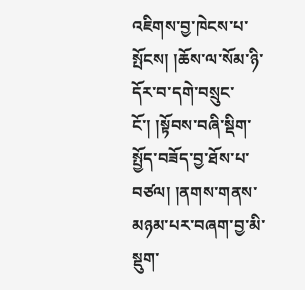འཇིགས་བྱ་ཁེངས་པ་སྤོངས། །ཆོས་ལ་སོམ་ཉི་དོར་བ་དགེ་བསྲུང་ངོ་། །སྟོབས་བཞི་སྡིག་སྤྱོད་བཟོད་བྱ་ཐོས་པ་བཙལ། །ནགས་གནས་མཉམ་པར་བཞག་བྱ་མི་སྡུག་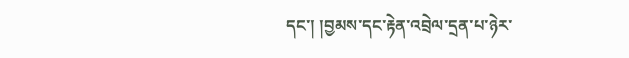དང་། །བྱམས་དང་རྟེན་འབྲེལ་དྲན་པ་ཉེར་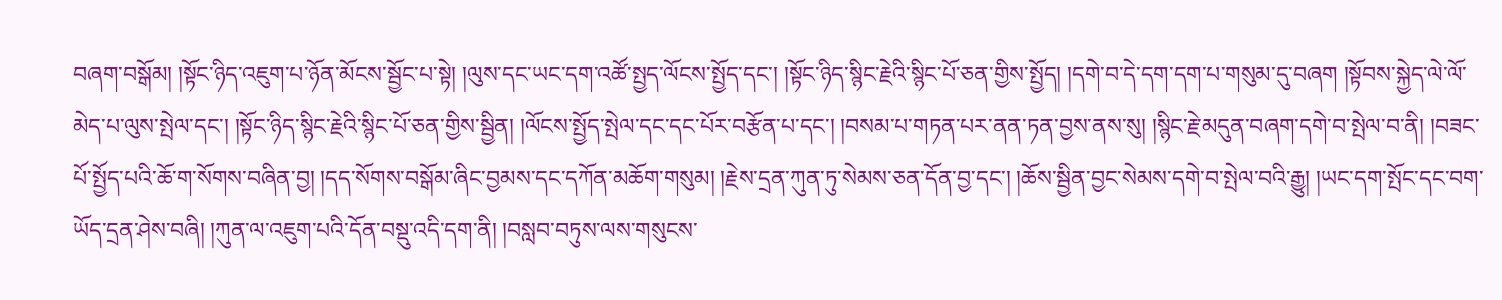བཞག་བསྒོམ། །སྟོང་ཉིད་འཇུག་པ་ཉོན་མོངས་སྦྱོང་པ་སྟེ། །ལུས་དང་ཡང་དག་འཚོ་སྤྱད་ལོངས་སྤྱོད་དང་། །སྟོང་ཉིད་སྙིང་རྗེའི་སྙིང་པོ་ཅན་གྱིས་སྤྱོད། །དགེ་བ་དེ་དག་དག་པ་གསུམ་དུ་བཞག །སྟོབས་སྐྱེད་ལེ་ལོ་མེད་པ་ལུས་སྤེལ་དང་། །སྟོང་ཉིད་སྙིང་རྗེའི་སྙིང་པོ་ཅན་གྱིས་སྦྱིན། །ལོངས་སྤྱོད་སྤེལ་དང་དང་པོར་བརྩོན་པ་དང་། །བསམ་པ་གཏན་པར་ནན་ཏན་བྱས་ནས་སུ། །སྙིང་རྗེ་མདུན་བཞག་དགེ་བ་སྤེལ་བ་ནི། །བཟང་པོ་སྤྱོད་པའི་ཆོ་ག་སོགས་བཞིན་བྱ། །དད་སོགས་བསྒོམ་ཞིང་བྱམས་དང་དཀོན་མཆོག་གསུམ། །རྗེས་དྲན་ཀུན་ཏུ་སེམས་ཅན་དོན་བྱ་དང་། །ཆོས་སྦྱིན་བྱང་སེམས་དགེ་བ་སྤེལ་བའི་རྒྱུ། །ཡང་དག་སྤོང་དང་བག་ཡོད་དྲན་ཤེས་བཞི། །ཀུན་ལ་འཇུག་པའི་དོན་བསྡུ་འདི་དག་ནི། །བསླབ་བཏུས་ལས་གསུངས་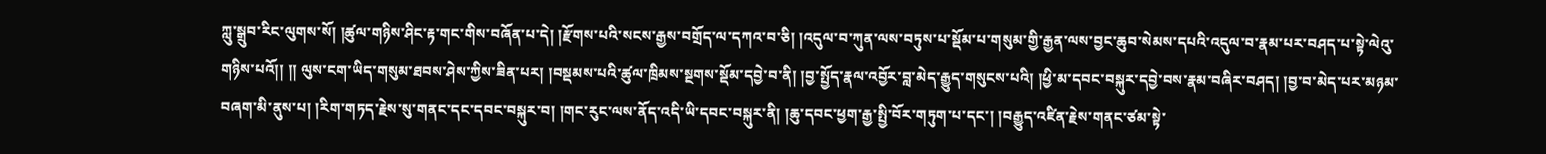ཀླུ་སྒྲུབ་རིང་ལུགས་སོ། །ཚུལ་གཉིས་ཤིང་རྟ་གང་གིས་བཞོན་པ་དེ། །རྫོགས་པའི་སངས་རྒྱས་བགྲོད་ལ་དཀའ་བ་ཅི། །འདུལ་བ་ཀུན་ལས་བཏུས་པ་སྡོམ་པ་གསུམ་གྱི་རྒྱན་ལས་བྱང་ཆུབ་སེམས་དཔའི་འདུལ་བ་རྣམ་པར་བཤད་པ་སྟེ་ལེའུ་གཉིས་པའོ།། །། ལུས་ངག་ཡིད་གསུམ་ཐབས་ཤེས་ཀྱིས་ཟིན་པར། །བསྡམས་པའི་ཚུལ་ཁྲིམས་སྔགས་སྡོམ་དབྱེ་བ་ནི། །བྱ་སྤྱོད་རྣལ་འབྱོར་བླ་མེད་རྒྱུད་གསུངས་པའི། །ཕྱི་མ་དབང་བསྐུར་དབྱེ་བས་རྣམ་བཞིར་བཤད། །བྱ་བ་མེད་པར་མཉམ་བཞག་མི་ནུས་པ། །རིག་གཏད་རྗེས་སུ་གནང་དང་དབང་བསྐུར་བ། །གང་རུང་ལས་ནོད་འདི་ཡི་དབང་བསྐུར་ནི། །ཆུ་དབང་ཕྱག་རྒྱ་སྤྱི་བོར་གཏུག་པ་དང་། །བརྒྱུད་འཛིན་རྗེས་གནང་ཙམ་སྟེ་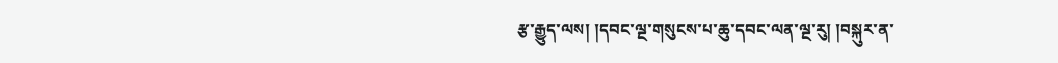རྩ་རྒྱུད་ལས། །དབང་ལྔ་གསུངས་པ་ཆུ་དབང་ལན་ལྔ་རུ། །བསྐུར་ན་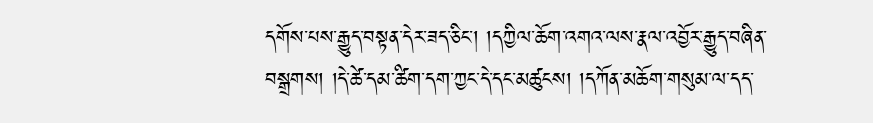དགོས་པས་རྒྱུད་བསྟན་དེར་ཟད་ཅིང་། །དཀྱིལ་ཆོག་འགའ་ལས་རྣལ་འབྱོར་རྒྱུད་བཞིན་བསྒྲགས། །དེ་ཚེ་དམ་ཚིག་དག་ཀྱང་དེ་དང་མཚུངས། །དཀོན་མཆོག་གསུམ་ལ་དད་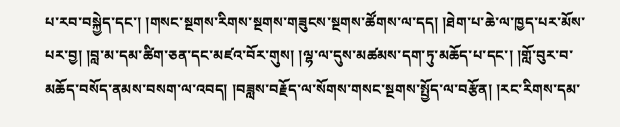པ་རབ་བསྐྱེད་དང་། །གསང་སྔགས་རིགས་སྔགས་གཟུངས་སྔགས་ཚོགས་ལ་དད། །ཐེག་པ་ཆེ་ལ་ཁྱད་པར་མོས་པར་བྱ། །བླ་མ་དམ་ཚིག་ཅན་དང་མཛའ་བོར་གུས། །ལྷ་ལ་དུས་མཚམས་དག་ཏུ་མཆོད་པ་དང་། །གློ་བུར་བ་མཆོད་བསོད་ནམས་བསག་ལ་འབད། །བཟླས་བརྗོད་ལ་སོགས་གསང་སྔགས་སྤྱོད་ལ་བརྩོན། །རང་རིགས་དམ་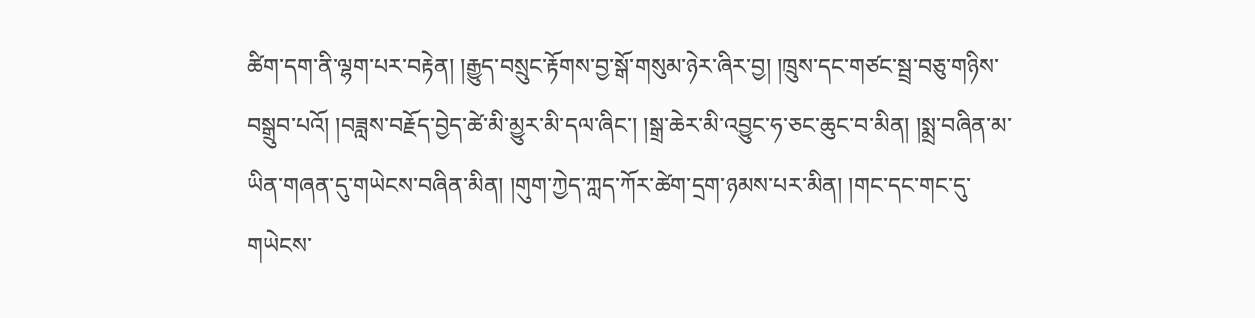ཚིག་དག་ནི་ལྷག་པར་བརྟེན། །རྒྱུད་བསྲུང་རྟོགས་བྱ་སྒོ་གསུམ་ཉེར་ཞིར་བྱ། །ཁྲུས་དང་གཙང་སྦྲ་བཅུ་གཉིས་བསྒྲུབ་པའོ། །བཟླས་བརྗོད་བྱེད་ཚེ་མི་མྱུར་མི་དལ་ཞིང་། །སྒྲ་ཆེར་མི་འབྱུང་ཧ་ཅང་ཆུང་བ་མིན། །སྨྲ་བཞིན་མ་ཡིན་གཞན་དུ་གཡེངས་བཞིན་མིན། །གུག་ཀྱེད་ཀླད་ཀོར་ཚེག་དྲག་ཉམས་པར་མིན། །གང་དང་གང་དུ་གཡེངས་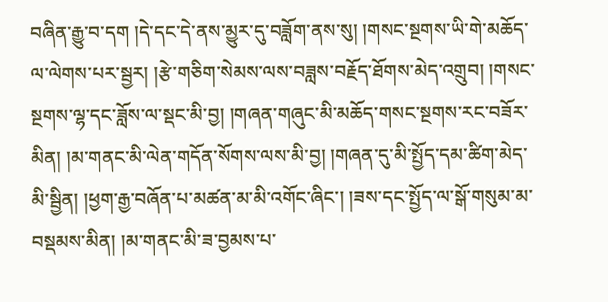བཞིན་རྒྱུ་བ་དག །དེ་དང་དེ་ནས་མྱུར་དུ་བཟློག་ནས་སུ། །གསང་སྔགས་ཡི་གེ་མཆོད་ལ་ལེགས་པར་སྦྱར། །རྩེ་གཅིག་སེམས་ལས་བཟླས་བརྗོད་ཐོགས་མེད་འགྲུབ། །གསང་སྔགས་ལྷ་དང་ཟློས་ལ་སྡང་མི་བྱ། །གཞན་གཞུང་མི་མཆོད་གསང་སྔགས་རང་བཟོར་མིན། །མ་གནང་མི་ལེན་གདོན་སོགས་ལས་མི་བྱ། །གཞན་དུ་མི་སྤྱོད་དམ་ཚིག་མེད་མི་སྦྱིན། །ཕྱག་རྒྱ་བཞོན་པ་མཚན་མ་མི་འགོང་ཞིང་། །ཟས་དང་སྤྱོད་ལ་སྒོ་གསུམ་མ་བསྡམས་མིན། །མ་གནང་མི་ཟ་བྱམས་པ་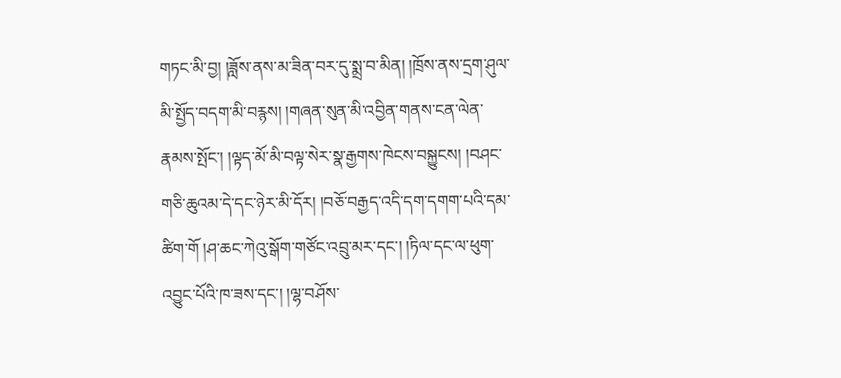གཏང་མི་བྱ། །ཟློས་ནས་མ་ཟིན་བར་དུ་སྨྲ་བ་མིན། །ཁྲོས་ནས་དྲག་ཤུལ་མི་སྤྱོད་བདག་མི་བརྙས། །གཞན་སུན་མི་འབྱིན་གནས་ངན་ལེན་རྣམས་སྤོང་། །ལྟད་མོ་མི་བལྟ་སེར་སྣ་རྒྱགས་ཁེངས་བསྐྱུངས། །བཤང་གཅི་ཆུའམ་དེ་དང་ཉེར་མི་དོར། །བཅོ་བརྒྱད་འདི་དག་དགག་པའི་དམ་ཚིག་གོ །ཤ་ཆང་ཀེའུ་སྒོག་གཙོང་འབྲུ་མར་དང་། །ཏིལ་དང་ལ་ཕུག་འབྱུང་པོའི་ཁ་ཟས་དང་། །ལྷ་བཤོས་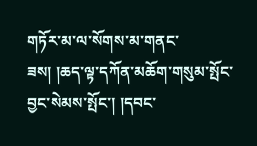གཏོར་མ་ལ་སོགས་མ་གནང་ཟས། །ཆད་ལྟ་དཀོན་མཆོག་གསུམ་སྤོང་བྱང་སེམས་སྤོང་། །དབང་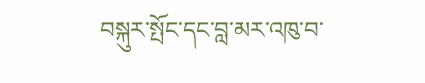བསྐུར་སྤོང་དང་བླ་མར་འཁུ་བ་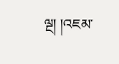ལྔ། །འཇམ་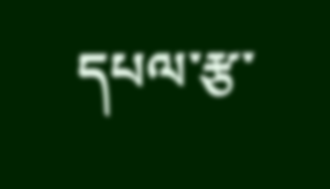དཔལ་རྩ་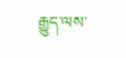རྒྱུད་ལས་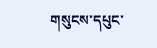གསུངས་དཔུང་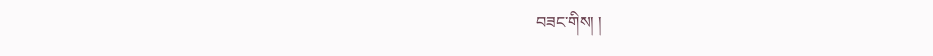བཟང་གིས། །